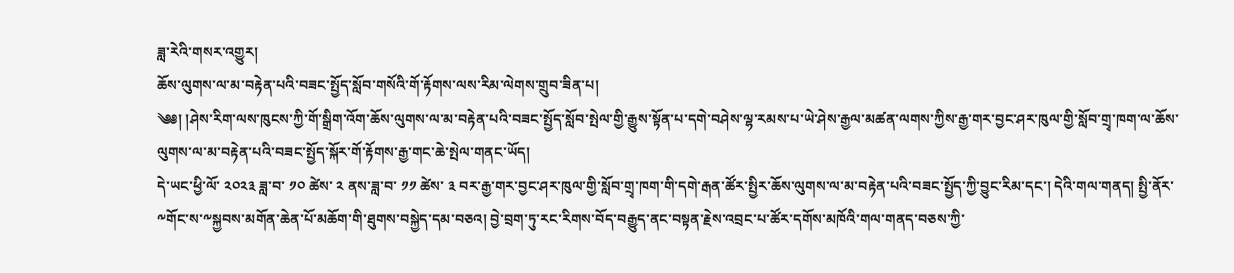ཟླ་རེའི་གསར་འགྱུར།
ཆོས་ལུགས་ལ་མ་བརྟེན་པའི་བཟང་སྤྱོད་སློབ་གསོའི་གོ་རྟོགས་ལས་རིམ་ལེགས་གྲུབ་ཟིན་པ།
༄༅། །ཤེས་རིག་ལས་ཁུངས་ཀྱི་གོ་སྒྲིག་འོག་ཆོས་ལུགས་ལ་མ་བརྟེན་པའི་བཟང་སྤྱོད་སློབ་སྤེལ་གྱི་རྒྱུས་སྟོན་པ་དགེ་བཤེས་ལྷ་རམས་པ་ཡེ་ཤེས་རྒྱལ་མཚན་ལགས་ཀྱིས་རྒྱ་གར་བྱང་ཤར་ཁུལ་གྱི་སློབ་གྲྭ་ཁག་ལ་ཆོས་ལུགས་ལ་མ་བརྟེན་པའི་བཟང་སྤྱོད་སྐོར་གོ་རྟོགས་རྒྱ་གང་ཆེ་སྤེལ་གནང་ཡོད།
དེ་ཡང་ཕྱི་ལོ་ ༢༠༢༣ ཟླ་བ་ ༡༠ ཚེས་ ༢ ནས་ཟླ་བ་ ༡༡ ཚེས་ ༣ བར་རྒྱ་གར་བྱང་ཤར་ཁུལ་གྱི་སློབ་གྲྭ་ཁག་གི་དགེ་རྒན་ཚོར་སྤྱིར་ཆོས་ལུགས་ལ་མ་བརྟེན་པའི་བཟང་སྤྱོད་ཀྱི་བྱུང་རིམ་དང་། དེའི་གལ་གནད། སྤྱི་ནོར་༸གོང་ས་༸སྐྱབས་མགོན་ཆེན་པོ་མཆོག་གི་ཐུགས་བསྐྱེད་དམ་བཅའ། བྱེ་བྲག་ཏུ་རང་རིགས་བོད་བརྒྱུད་ནང་བསྟན་རྗེས་འབྲང་པ་ཚོར་དགོས་མཁོའི་གལ་གནད་བཅས་ཀྱི་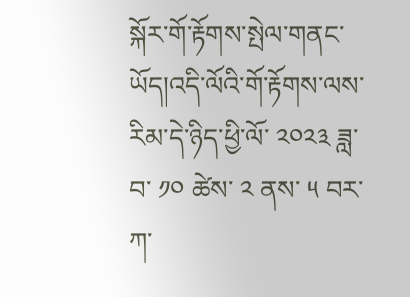སྐོར་གོ་རྟོགས་སྤེལ་གནང་ཡོད།འདི་ལོའི་གོ་རྟོགས་ལས་རིམ་དེ་ཉིད་ཕྱི་ལོ་ ༢༠༢༣ ཟླ་བ་ ༡༠ ཚེས་ ༢ ནས་ ༥ བར་ཀ་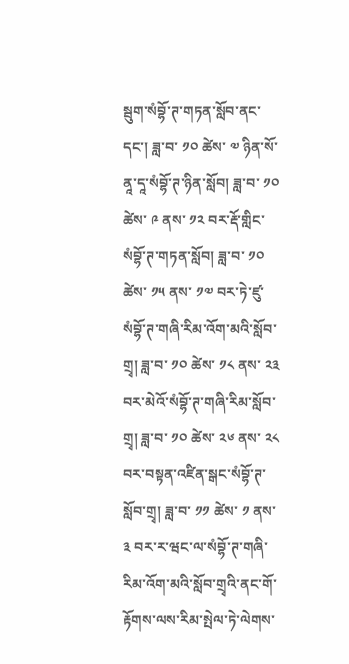སྦུག་སཾབྷོ་ཊ་གཏན་སློབ་ནང་དང་། ཟླ་བ་ ༡༠ ཚེས་ ༧ ཉིན་སོ་ནཱ་དཱ་སཾབྷོ་ཊ་ཉིན་སློབ། ཟླ་བ་ ༡༠ ཚེས་ ༩ ནས་ ༡༢ བར་རྡོ་གླིང་སཾབྷོ་ཊ་གཏན་སློབ། ཟླ་བ་ ༡༠ ཚེས་ ༡༥ ནས་ ༡༧ བར་ཏེ་ཛུ་སཾབྷོ་ཊ་གཞི་རིམ་འོག་མའི་སློབ་གྲྭ། ཟླ་བ་ ༡༠ ཚེས་ ༡༨ ནས་ ༢༣ བར་མེའོ་སཾབྷོ་ཊ་གཞི་རིམ་སློབ་གྲྭ། ཟླ་བ་ ༡༠ ཚེས་ ༢༦ ནས་ ༢༨ བར་བསྟན་འཛིན་སྒང་སཾབྷོ་ཊ་སློབ་གྲྭ། ཟླ་བ་ ༡༡ ཚེས་ ༡ ནས་ ༣ བར་ར་ཝང་ལ་སཾབྷོ་ཊ་གཞི་རིམ་འོག་མའི་སློབ་གྲྭའི་ནང་གོ་རྟོགས་ལས་རིམ་སྤེལ་ཏེ་ལེགས་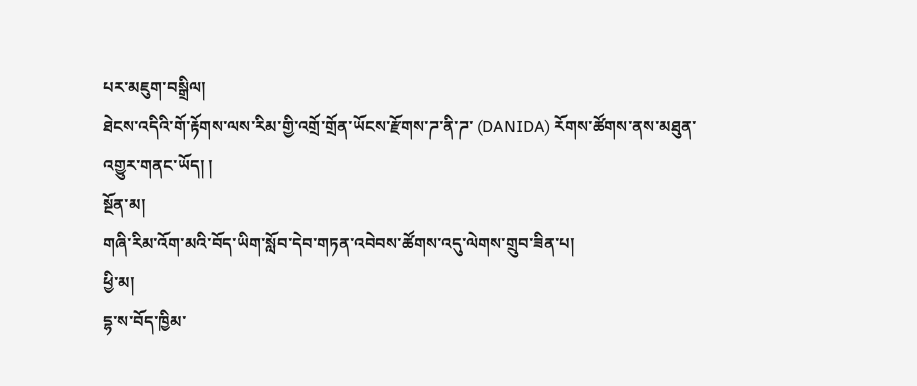པར་མཇུག་བསྒྲིལ།
ཐེངས་འདིའི་གོ་རྟོགས་ལས་རིམ་གྱི་འགྲོ་གྲོན་ཡོངས་རྫོགས་ཌ་ནི་ཌ་ (DANIDA) རོགས་ཚོགས་ནས་མཐུན་འགྱུར་གནང་ཡོད། །
སྔོན་མ།
གཞི་རིམ་འོག་མའི་བོད་ཡིག་སློབ་དེབ་གཏན་འབེབས་ཚོགས་འདུ་ལེགས་གྲུབ་ཟིན་པ།
ཕྱི་མ།
དྷ་ས་བོད་ཁྱིམ་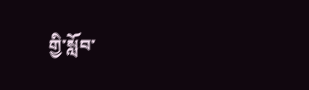གྱི་སློབ་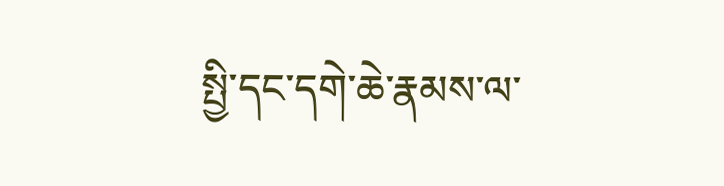སྤྱི་དང་དགེ་ཆེ་རྣམས་ལ་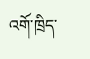འགོ་ཁྲིད་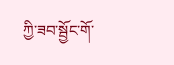ཀྱི་ཟབ་སྦྱོང་གོ་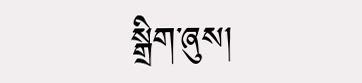སྒྲིག་ཞུས།